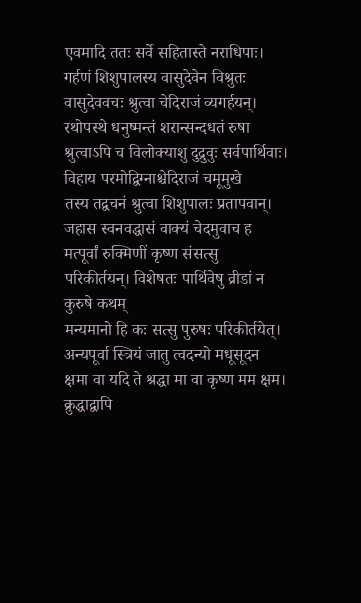एवमादि ततः सर्वे सहितास्ते नराधिपाः। गर्हणं शिशुपालस्य वासुदेवेन विश्रुतः
वासुदेववचः श्रुत्वा चेदिराजं व्यगर्हयन्। रथोपस्थे धनुष्मन्तं शरान्सन्दधतं रुषा
श्रुत्वाऽपि च विलोक्याशु दुद्रुवुः सर्वपार्थिवाः। विहाय परमोद्विग्नाश्चेदिराजं चमूमुखे
तस्य तद्वचनं श्रुत्वा शिशुपालः प्रतापवान्। जहास स्वनवद्धासं वाक्यं चेदमुवाच ह
मत्पूर्वां रुक्मिणीं कृष्ण संसत्सु परिकीर्तयन्। विशेषतः पार्थिवेषु व्रीडां न कुरुषे कथम्
मन्यमानो हि कः सत्सु पुरुषः परिकीर्तयेत्। अन्यपूर्वा स्त्रियं जातु त्वदन्यो मधूसूदन
क्षमा वा यदि ते श्रद्धा मा वा कृष्ण मम क्षम। क्रुद्धाद्वापि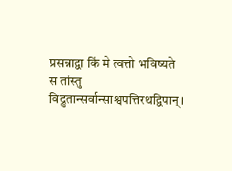प्रसन्नाद्वा किं मे त्वत्तो भविष्यते
स तांस्तु विद्रुतान्सर्वान्साश्वपत्तिरथद्विपान्।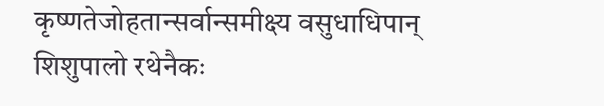कृष्णतेजोहतान्सर्वान्समीक्ष्य वसुधाधिपान्
शिशुपालो रथेनैकः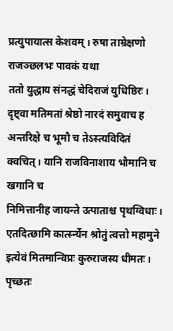प्रत्युपायात्स केशवम्। रुषा ताम्रेक्षणो राजञ्छलभः पावकं यथा
ततो युद्धाय संनद्धं चेदिराजं युधिष्ठिरः। दृष्ट्वा मतिमतां श्रेष्ठो नारदं समुवाच ह
अन्तरिक्षे च भूमौ च तेऽस्त्यविदितं क्वचित्। यानि राजविनाशाय भौमानि च खगानि च
निमित्तानीह जायन्ते उत्पाताश्च पृथग्विधाः। एतदित्छामि कार्त्स्न्येन श्रोतुं त्वत्तो महामुने
इत्येवं मितमान्विप्रः कुरुराजस्य धीमतः। पृच्छतः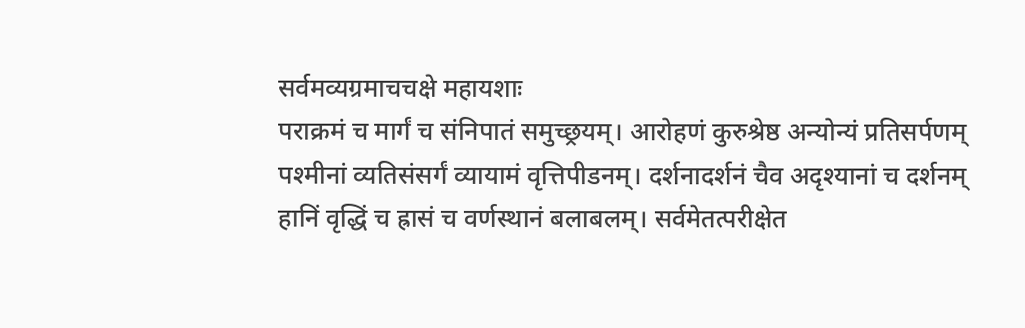सर्वमव्यग्रमाचचक्षे महायशाः
पराक्रमं च मार्गं च संनिपातं समुच्छ्रयम्। आरोहणं कुरुश्रेष्ठ अन्योन्यं प्रतिसर्पणम्
पश्मीनां व्यतिसंसर्गं व्यायामं वृत्तिपीडनम्। दर्शनादर्शनं चैव अदृश्यानां च दर्शनम्
हानिं वृद्धिं च ह्रासं च वर्णस्थानं बलाबलम्। सर्वमेतत्परीक्षेत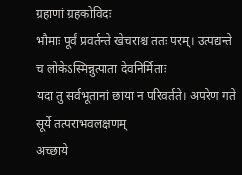ग्रहाणां ग्रहकोविदः
भौमाः पूर्वं प्रवर्तन्ते खेचराश्च ततः परम्। उत्पद्यन्ते च लोकेऽस्मिन्नुत्पाता देवनिर्मिताः
यदा तु सर्वभूतानां छाया न परिवर्तते। अपरेण गते सूर्ये तत्पराभवलक्षणम्
अच्छाये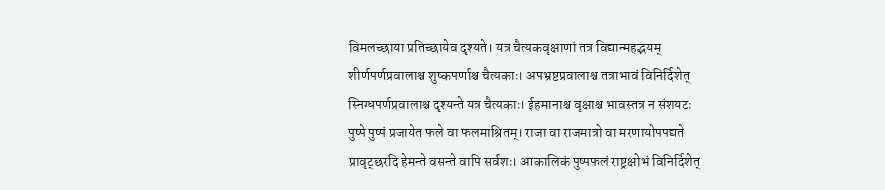विमलच्छाया प्रतिच्छायेव दृश्यते। यत्र चैत्यकवृक्षाणां तत्र विद्यान्महद्भयम्
शीर्णपर्णप्रवालाश्च शुष्कपर्णाश्च चैत्यकाः। अपभ्रष्टप्रवालाश्च तत्राभावं विनिर्दिशेत्
स्निग्धपर्णप्रवालाश्च दृश्यन्ते यत्र चैत्यकाः। ईहमानाश्च वृक्षाश्च भावस्तत्र न संशयटः
पुष्पे पुष्पं प्रजायेत फले वा फलमाश्रितम्। राजा वा राजमात्रो वा मरणायोपपद्यते
प्रावृट्छरदि हेमन्ते वसन्ते वापि सर्वशः। आकालिकं पुष्पफलं राष्ट्रक्षोभं विनिर्दिशेत्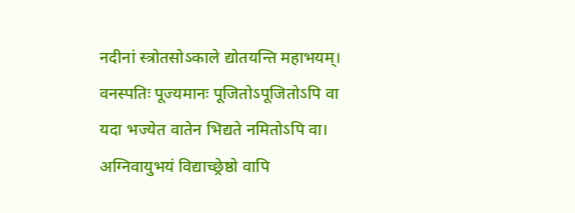नदीनां स्त्रोतसोऽकाले द्योतयन्ति महाभयम्। वनस्पतिः पूज्यमानः पूजितोऽपूजितोऽपि वा
यदा भज्येत वातेन भिद्यते नमितोऽपि वा। अग्निवायुभयं विद्याच्छ्रेष्ठो वापि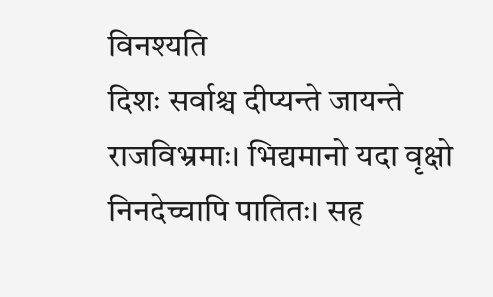विनश्यति
दिशः सर्वाश्च दीप्यन्ते जायन्ते राजविभ्रमाः। भिद्यमानो यदा वृक्षो निनदेच्चापि पातितः। सह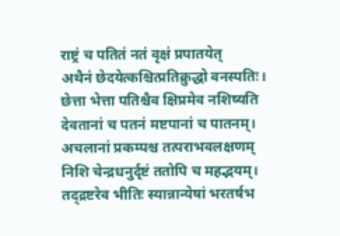राष्ट्रं च पतितं नतं वृक्षं प्रपातयेत्
अथैनं छेदयेत्कश्चित्प्रतिक्रुद्धो वनस्पतिः। छेत्ता भेत्ता पतिश्चैव क्षिप्रमेव नशिष्यति
देवतानां च पतनं मष्टपानां च पातनम्। अचलानां प्रकम्पश्च तत्पराभवलक्षणम्
निशि चेन्द्रधनुर्दृष्टं ततोपि च महद्भयम्। तद्द्रष्टरेव भीतिः स्यान्नान्येषां भरतर्षभ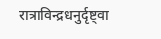रात्राविन्द्रधनुर्दृष्ट्वा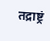तद्राष्ट्रं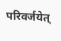परिवर्जयेत्